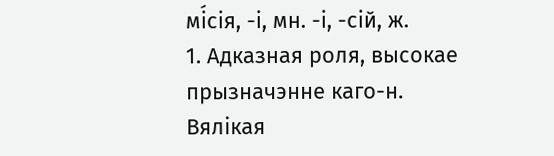мі́сія, -і, мн. -і, -сій, ж.
1. Адказная роля, высокае прызначэнне каго-н.
Вялікая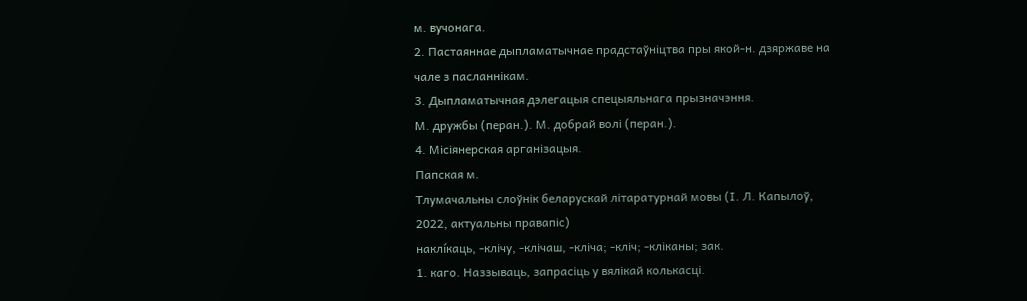м. вучонага.
2. Пастаяннае дыпламатычнае прадстаўніцтва пры якой-н. дзяржаве на чале з пасланнікам.
3. Дыпламатычная дэлегацыя спецыяльнага прызначэння.
М. дружбы (перан.). М. добрай волі (перан.).
4. Місіянерская арганізацыя.
Папская м.
Тлумачальны слоўнік беларускай літаратурнай мовы (І. Л. Капылоў, 2022, актуальны правапіс)
наклі́каць, -клічу, -клічаш, -кліча; -кліч; -кліканы; зак.
1. каго. Наззываць, запрасіць у вялікай колькасці.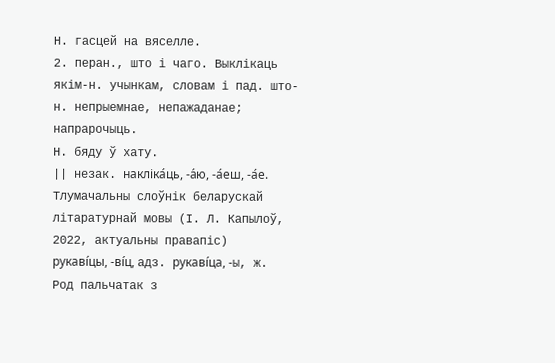Н. гасцей на вяселле.
2. перан., што і чаго. Выклікаць якім-н. учынкам, словам і пад. што-н. непрыемнае, непажаданае; напрарочыць.
Н. бяду ў хату.
|| незак. накліка́ць, -а́ю, -а́еш, -а́е.
Тлумачальны слоўнік беларускай літаратурнай мовы (І. Л. Капылоў, 2022, актуальны правапіс)
рукаві́цы, -ві́ц, адз. рукаві́ца, -ы, ж.
Род пальчатак з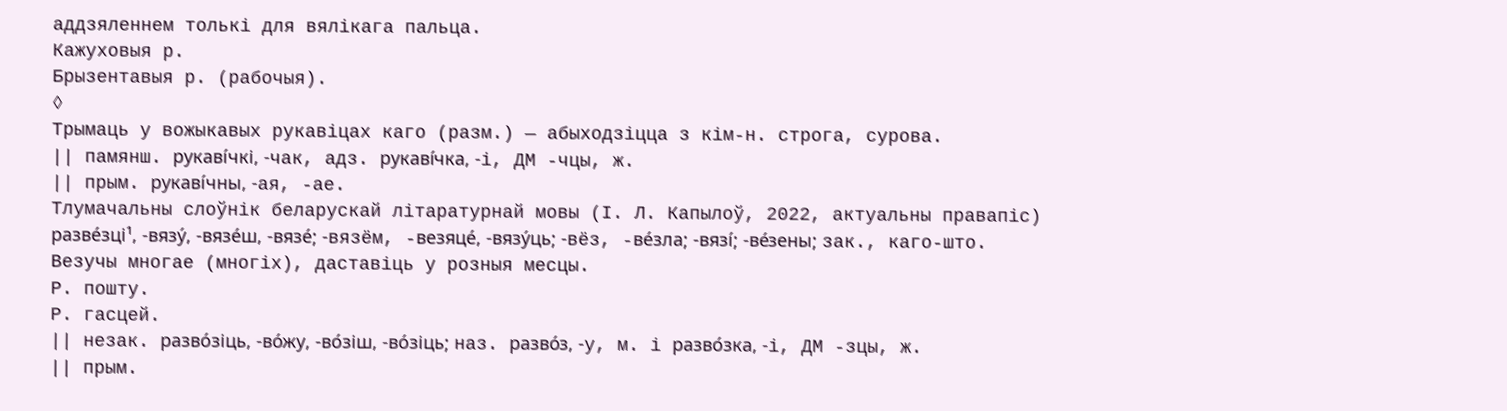аддзяленнем толькі для вялікага пальца.
Кажуховыя р.
Брызентавыя р. (рабочыя).
◊
Трымаць у вожыкавых рукавіцах каго (разм.) — абыходзіцца з кім-н. строга, сурова.
|| памянш. рукаві́чкі, -чак, адз. рукаві́чка, -і, ДМ -чцы, ж.
|| прым. рукаві́чны, -ая, -ае.
Тлумачальны слоўнік беларускай літаратурнай мовы (І. Л. Капылоў, 2022, актуальны правапіс)
разве́зці¹, -вязу́, -вязе́ш, -вязе́; -вязём, -везяце́, -вязу́ць; -вёз, -ве́зла; -вязі́; -ве́зены; зак., каго-што.
Везучы многае (многіх), даставіць у розныя месцы.
Р. пошту.
Р. гасцей.
|| незак. разво́зіць, -во́жу, -во́зіш, -во́зіць; наз. разво́з, -у, м. і разво́зка, -і, ДМ -зцы, ж.
|| прым.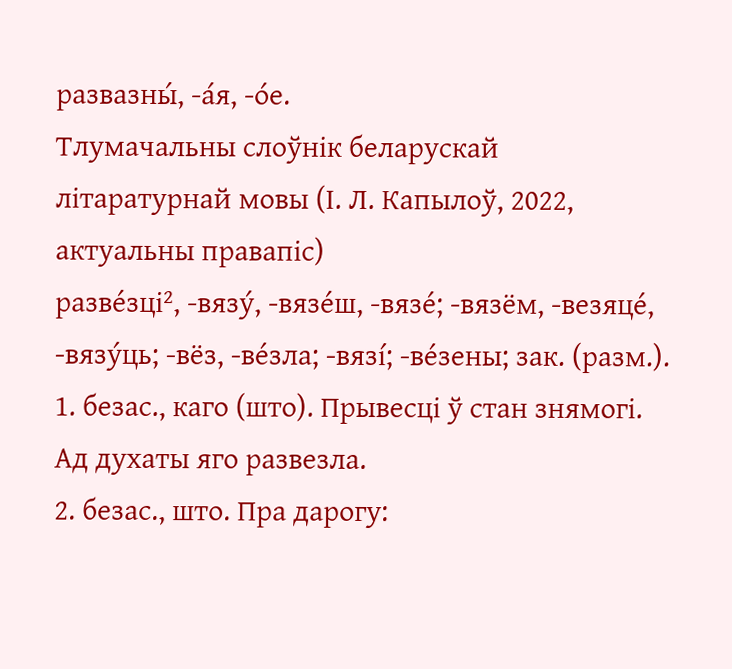развазны́, -а́я, -о́е.
Тлумачальны слоўнік беларускай літаратурнай мовы (І. Л. Капылоў, 2022, актуальны правапіс)
разве́зці², -вязу́, -вязе́ш, -вязе́; -вязём, -везяце́, -вязу́ць; -вёз, -ве́зла; -вязі́; -ве́зены; зак. (разм.).
1. безас., каго (што). Прывесці ў стан знямогі.
Ад духаты яго развезла.
2. безас., што. Пра дарогу: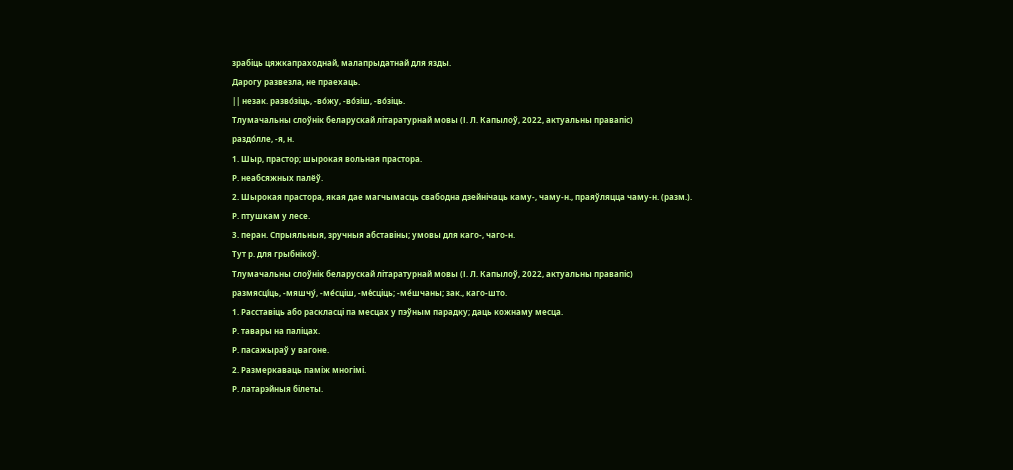зрабіць цяжкапраходнай, малапрыдатнай для язды.
Дарогу развезла, не праехаць.
|| незак. разво́зіць, -во́жу, -во́зіш, -во́зіць.
Тлумачальны слоўнік беларускай літаратурнай мовы (І. Л. Капылоў, 2022, актуальны правапіс)
раздо́лле, -я, н.
1. Шыр, прастор; шырокая вольная прастора.
Р. неабсяжных палёў.
2. Шырокая прастора, якая дае магчымасць свабодна дзейнічаць каму-, чаму-н., праяўляцца чаму-н. (разм.).
Р. птушкам у лесе.
3. перан. Спрыяльныя, зручныя абставіны; умовы для каго-, чаго-н.
Тут р. для грыбнікоў.
Тлумачальны слоўнік беларускай літаратурнай мовы (І. Л. Капылоў, 2022, актуальны правапіс)
размясці́ць, -мяшчу́, -ме́сціш, -ме́сціць; -ме́шчаны; зак., каго-што.
1. Расставіць або раскласці па месцах у пэўным парадку; даць кожнаму месца.
Р. тавары на паліцах.
Р. пасажыраў у вагоне.
2. Размеркаваць паміж многімі.
Р. латарэйныя білеты.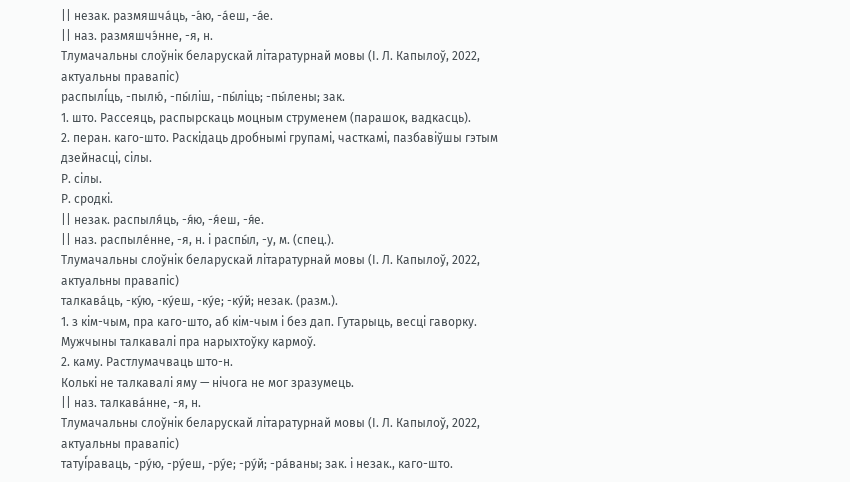|| незак. размяшча́ць, -а́ю, -а́еш, -а́е.
|| наз. размяшчэ́нне, -я, н.
Тлумачальны слоўнік беларускай літаратурнай мовы (І. Л. Капылоў, 2022, актуальны правапіс)
распылі́ць, -пылю́, -пы́ліш, -пы́ліць; -пы́лены; зак.
1. што. Рассеяць, распырскаць моцным струменем (парашок, вадкасць).
2. перан. каго-што. Раскідаць дробнымі групамі, часткамі, пазбавіўшы гэтым дзейнасці, сілы.
Р. сілы.
Р. сродкі.
|| незак. распыля́ць, -я́ю, -я́еш, -я́е.
|| наз. распыле́нне, -я, н. і распы́л, -у, м. (спец.).
Тлумачальны слоўнік беларускай літаратурнай мовы (І. Л. Капылоў, 2022, актуальны правапіс)
талкава́ць, -ку́ю, -ку́еш, -ку́е; -ку́й; незак. (разм.).
1. з кім-чым, пра каго-што, аб кім-чым і без дап. Гутарыць, весці гаворку.
Мужчыны талкавалі пра нарыхтоўку кармоў.
2. каму. Растлумачваць што-н.
Колькі не талкавалі яму — нічога не мог зразумець.
|| наз. талкава́нне, -я, н.
Тлумачальны слоўнік беларускай літаратурнай мовы (І. Л. Капылоў, 2022, актуальны правапіс)
татуі́раваць, -ру́ю, -ру́еш, -ру́е; -ру́й; -ра́ваны; зак. і незак., каго-што.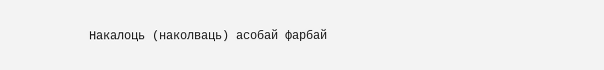Накалоць (наколваць) асобай фарбай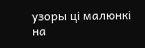узоры ці малюнкі на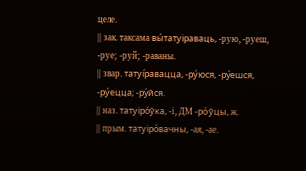целе.
|| зак. таксама вы́татуіраваць, -рую, -руеш, -руе; -руй; -раваны.
|| звар. татуі́равацца, -ру́юся, -ру́ешся, -ру́ецца; -ру́йся.
|| наз. татуіро́ўка, -і, ДМ -ро́ўцы, ж.
|| прым. татуіро́вачны, -ая, -ае.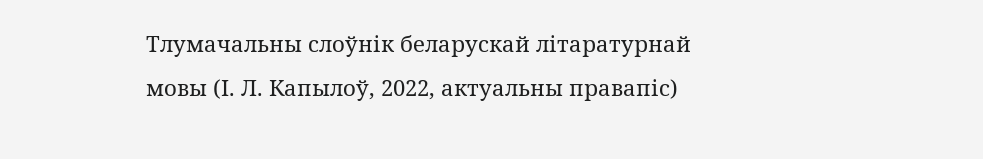Тлумачальны слоўнік беларускай літаратурнай мовы (І. Л. Капылоў, 2022, актуальны правапіс)